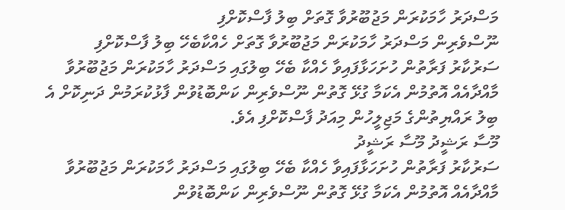މަސްދަރު ހާމަކުރަން މަޖުބޫރުވާ ގޮތަށް ބިލު ފާސްކޮށްފި
ނޫސްވެރިން މަސްދަރު ހާމަކުރަން މަޖުބޫރުވާ ގޮތަށް ހެއްކާބެހޭ ބިލު ފާސްކޮށްފި
ސަރުކާރު ފަރާތުން ހުށަހަޅާފައިވާ ހެއްކާ ބެހޭ ބިލުގައި މަސްދަރު ހާމަކުރަން މަޖުބޫރުވާ މާއްދާއެއް އޮތުމުން އެކަމާ ގުޅޭ ގޮތުން ނޫސްވެރިން ކަންބޮޑުވުން ފާޅުކުރަމުން ދަނިކޮށް އެ ބިލު ރައްޔިތުންގެ މަޖިލީހުން މިއަދު ފާސްކޮށްފި އެވެ.
މޫސާ ރަޝީދު މޫސާ ރަޝީދު
ސަރުކާރު ފަރާތުން ހުށަހަޅާފައިވާ ހެއްކާ ބެހޭ ބިލުގައި މަސްދަރު ހާމަކުރަން މަޖުބޫރުވާ މާއްދާއެއް އޮތުމުން އެކަމާ ގުޅޭ ގޮތުން ނޫސްވެރިން ކަންބޮޑުވުން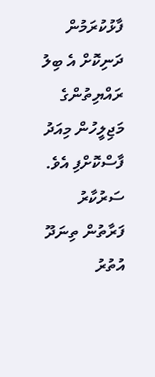ފާޅުކުރަމުން ދަނިކޮށް އެ ބިލު ރައްޔިތުންގެ މަޖިލީހުން މިއަދު ފާސްކޮށްފި އެވެ.
ސަރުކާރު ފަރާތުން ތިނަދޫ އުތުރު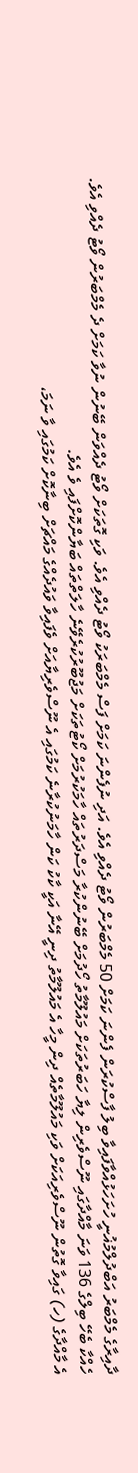ދާއިރާގެ މެމްބަރު އަބްދުލްމުޣުނީ ހުށަހަޅުއްވާފައިވާ ބިލު ފާސްކުރަން ފެންނަ ކަމަށް 50 މެމްބަރުން ވޯޓު ދެއްވި އެވެ. އަދި ނުފެންނަ ކަމަށް ފަސް މެމްބަރަކު ވޯޓު ދެއްވި އެވެ. ވަކި ގޮތަކަށް ވޯޓު ދެއްވަން ބޭނުން ނުވާ ކަމަށް ދެ މެމްބަރުން ވޯޓު ދެއްވި އެވެ.
ހެއްކާ ބެހޭ ބިލްގެ 136 ވަނަ މާއްދާގައި ނޫސްވެރިން ލިޔާ ހަބަރުތަކަށް މައުލޫމާތު ހޯދުމަށް ބޭނުންކުރާ މަސްދަރުތައް ހާމަކުރުމަށް ކޯޓުތަކަށް މަޖުބޫރުކުރެވޭނެ ހާލަތްތައް ބަޔާންކޮށްފައި ވެ އެވެ.
އެ މާއްދާގެ (ހ) ގައިވާ ގޮތުން ނޫސްވެރިއަކަށް ވަކި މައުލޫމާތެއް ދިން މީހާ އެ މައުލޫމާތު ދިނީ އޭނާ އަކީ ކާކު ކަން ހާމަނުކުރާނެ ކަމުގައި އެ ނޫސްވެރިޔާއަށް ވެފައިވާ ވައުދެއްގެ މައްޗަށް ބިނާކޮށް ކަމުގައި ވާ ނަމަ،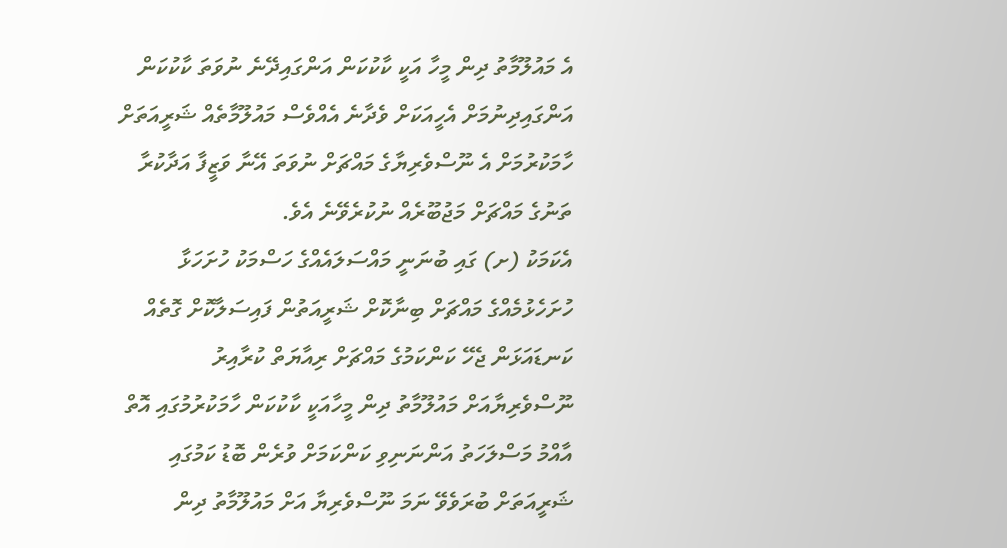އެ މައުލޫމާތު ދިން މީހާ އަކީ ކާކުކަން އަންގައިދޭނެ ނުވަތަ ކާކުކަން އަންގައިދިނުމަށް އެހީއަކަށް ވެދާނެ އެއްވެސް މައުލޫމާތެއް ޝަރީއަތަށް ހާމަކުރުމަށް އެ ނޫސްވެރިޔާގެ މައްޗަށް ނުވަތަ އޭނާ ވަޒީފާ އަދާކުރާ ތަނުގެ މައްޗަށް މަޖުބޫރެއް ނުކުރެވޭނެ އެވެ.
އެކަމަކު (ށ) ގައި ބުނަނީ މައްސަލައެއްގެ ހަސްމަކު ހުށަހަޅާ ހުށަހެޅުމެއްގެ މައްޗަށް ބިނާކޮށް ޝަރީއަތުން ފައިސަލާކޮށް ގޮތެއް ކަނޑައަޅަން ޖެހޭ ކަންކަމުގެ މައްޗަށް ރިއާޔަތް ކުރާއިރު ނޫސްވެރިޔާއަށް މައުލޫމާތު ދިން މީހާއަކީ ކާކުކަން ހާމަކުރުމުގައި އޮތް އާއްމު މަސްލަހަތު އަންނަނިވި ކަންކަމަށް ވުރެން ބޮޑު ކަމުގައި ޝަރީއަތަށް ބުރަވެވޭ ނަމަ ނޫސްވެރިޔާ އަށް މައުލޫމާތު ދިން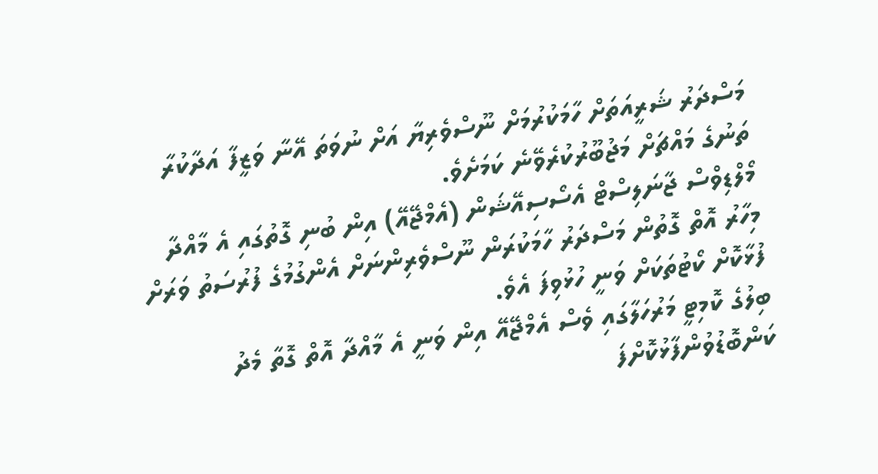މަސްދަރު ޝަރީއަތަށް ހާމަކުރުމަށް ނޫސްވެރިޔާ އަށް ނުވަތަ އޭނާ ވަޒީފާ އަދާކުރާ ތަނުގެ މައްޗަށް މަޖުބޫރުކުރެވޭނެ ކަމަށެވެ.
މޯލްޑިވްސް ޖާނަލިސްޓް އެސޯސިއޭޝަން (އެމްޖޭއޭ) އިން ބުނި ގޮތުގައި އެ މާއްދާ މިހާރު އޮތް ގޮތުން މަސްދަރު ހާމަކުރަން ނޫސްވެރިންނަށް އެންގުމުގެ ފުރުސަތު ވަރަށް ފުޅާކޮށް ކޯޓުތަކަށް ވަނީ ހުޅުވިފަ އެވެ.
ބިލުގެ ކޮމިޓީ މަރުހަލާގައި ވެސް އެމްޖޭއޭ އިން ވަނީ އެ މާއްދާ އޮތް ގޮތާ މެދު ކަންބޮޑުވުންފާޅުކޮށްފަ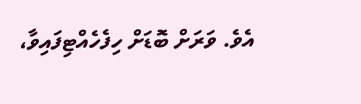އެވެ. ވަރަށް ބޮޑަށް ހިފެހެއްޓިފައިވާ،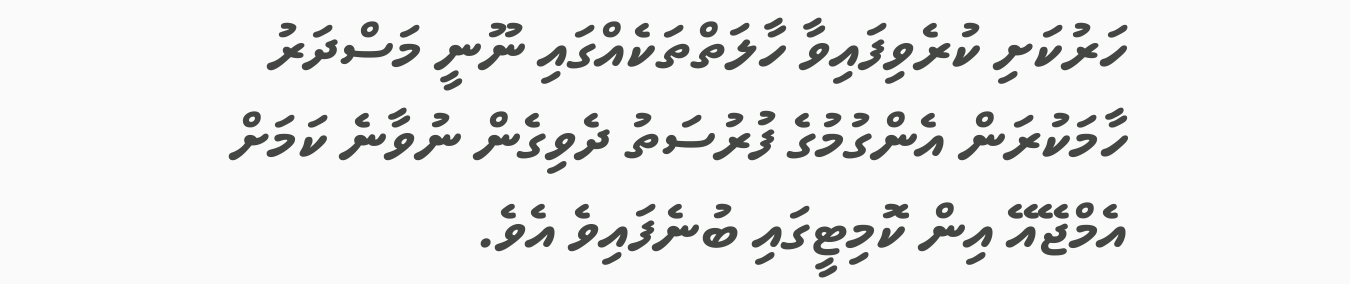ހަރުކަށި ކުރެވިފައިވާ ހާލަތްތަކެއްގައި ނޫނީ މަސްދަރު ހާމަކުރަން އެންގުމުގެ ފުރުސަތު ދެވިގެން ނުވާނެ ކަމަށް އެމްޖޭއޭ އިން ކޮމިޓީގައި ބުނެފައިވެ އެވެ.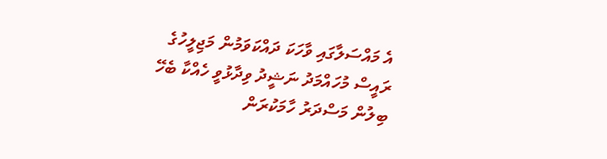އެ މައްސަލާގައި ވާހަކަ ދައްކަވަމުން މަޖިލީހުގެ ރައީސް މުހައްމަދު ނަޝީދު ވިދާޅުވީ ހެއްކާ ބެހޭ ބިލުން މަސްދަރު ހާމަކުރަން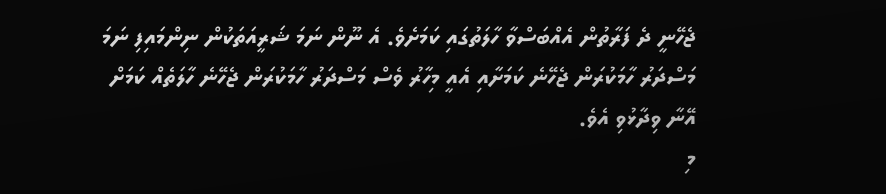ޖެހޭނީ ދެ ފަރާތުން އެއްބަސްވާ ހާލަތުގައި ކަމަށެވެ. އެ ނޫން ނަމަ ޝަރީއަތަކުން ނިންމައިފި ނަމަ މަސްދަރު ހާމަކުރަން ޖެހޭނެ ކަމަށާއި އެއީ މިހާރު ވެސް މަސްދަރު ހާމަކުރަން ޖެހޭނެ ހާލަތެއް ކަމަށް އޭނާ ވިދާޅުވި އެވެ.
މި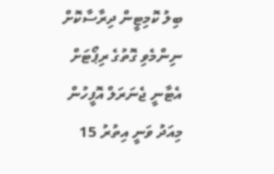ބިލު ކޮމިޓީން ދިރާސާކޮށް ނިންމެވި ގޮތުގެ ރިޕޯޓަށް އެޓާނީ ޖެނަރަލް އޮފީހުން މިއަދު ވަނީ އިތުރު 15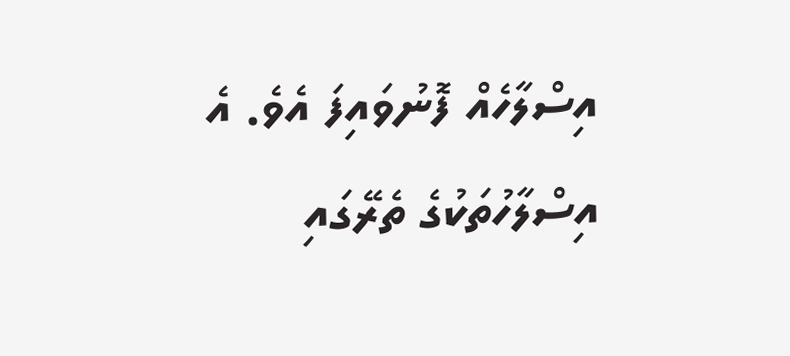އިސްލާހެއް ފޮނުވައިފަ އެވެ. އެ އިސްލާހުތަކުގެ ތެރޭގައި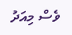ވެސް މިއަދު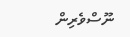ނޫސްވެރިން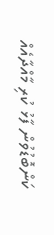ކަންބޮޑުވުން ފާޅު ކުރި މާއްދާއެއް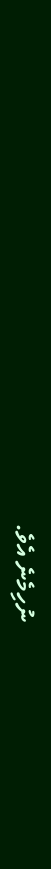ނުހިމެނެ އެވެ.